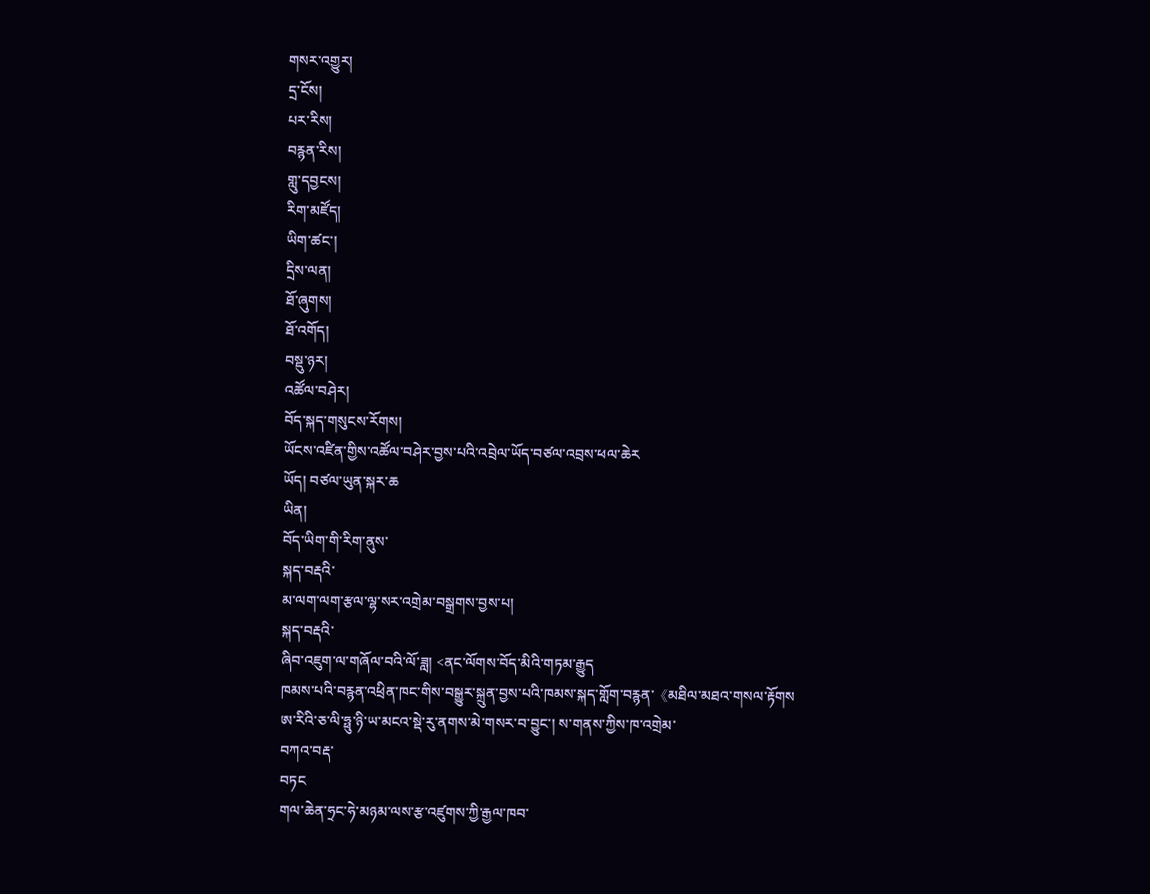གསར་འགྱུར།
དྲ་ངོས།
པར་རིས།
བརྙན་རིས།
གླུ་དབྱངས།
རིག་མཛོད།
ཡིག་ཚང་།
དྲིས་ལན།
ཐོ་ཞུགས།
ཐོ་འགོད།
བསྡུ་ཉར།
འཚོལ་བཤེར།
བོད་སྐད་གསུངས་རོགས།
ཡོངས་འཛིན་གྱིས་འཚོལ་བཤེར་བྱས་པའི་འབྲེལ་ཡོད་བཙལ་འབྲས་ཕལ་ཆེར
ཡོད། བཙལ་ཡུན་སྐར་ཆ
ཡིན།
བོད་ཡིག་གི་རིག་ནུས་
སྐད་བརྡའི་
མ་ལག་ལག་རྩལ་ལྷ་སར་འགྲེམ་བསྒྲགས་བྱས་པ།
སྐད་བརྡའི་
ཞིབ་འཇུག་ལ་གཞོལ་བའི་ལོ་ཟླ། <ནང་ལོགས་བོད་མིའི་གཏམ་རྒྱུད
ཁམས་པའི་བརྙན་འཕྲིན་ཁང་གིས་བསྒྱུར་སྐྲུན་བྱས་པའི་ཁམས་སྐད་གློག་བརྙན་《མཐིལ་མཐའ་གསལ་རྟོགས
ཨ་རིའི་ཅ་ལི་ཧྥུ་ཉི་ཡ་མངའ་སྡེ་རུ་ནགས་མེ་གསར་བ་བྱུང་། ས་གནས་ཀྱིས་ཁ་འགྲེམ་
བཀའ་བརྡ་
བཏང
གལ་ཆེན་ཧྲང་ཧེ་མཉམ་ལས་རྩ་འཛུགས་ཀྱི་རྒྱལ་ཁབ་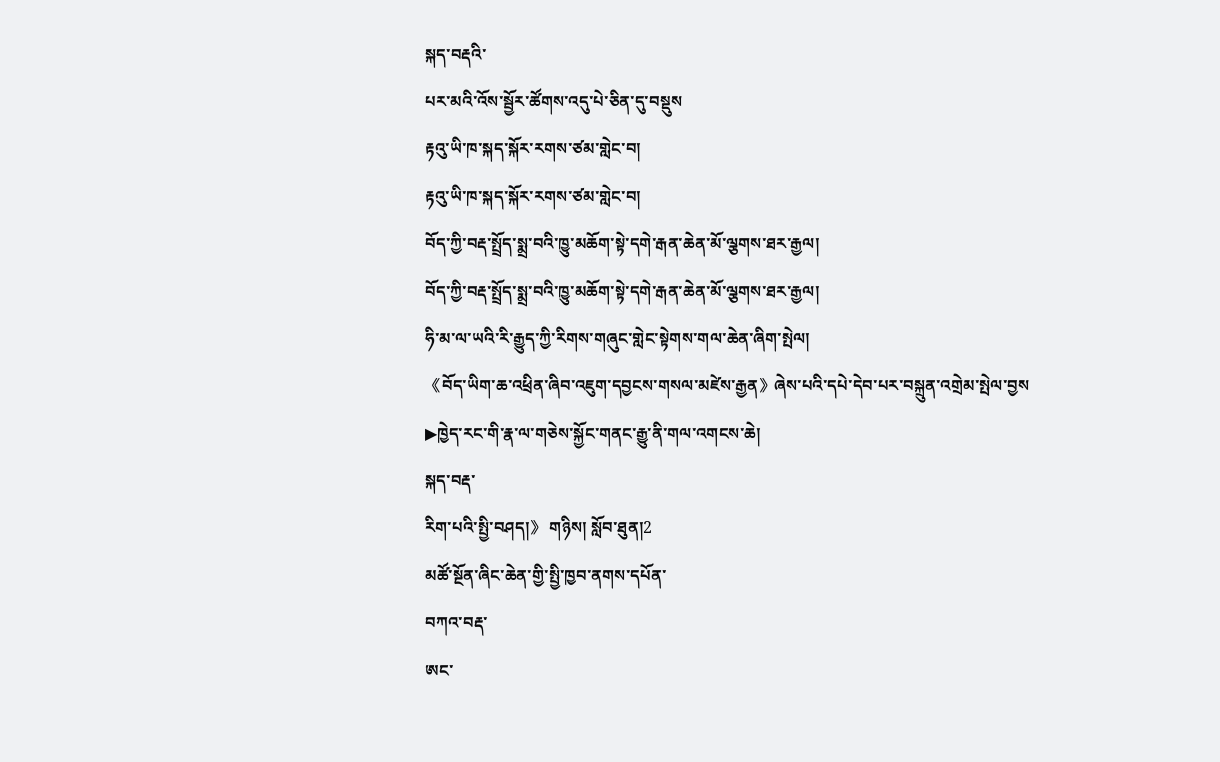སྐད་བརྡའི་
པར་མའི་འོས་སྦྱོར་ཚོགས་འདུ་པེ་ཅིན་དུ་བསྡུས
རྟའུ་ཡི་ཁ་སྐད་སྐོར་རགས་ཙམ་གླེང་བ།
རྟའུ་ཡི་ཁ་སྐད་སྐོར་རགས་ཙམ་གླེང་བ།
བོད་ཀྱི་བརྡ་སྤྲོད་སྨྲ་བའི་ཁྱུ་མཆོག་སྟེ་དགེ་རྒན་ཆེན་མོ་ལྕགས་ཐར་རྒྱལ།
བོད་ཀྱི་བརྡ་སྤྲོད་སྨྲ་བའི་ཁྱུ་མཆོག་སྟེ་དགེ་རྒན་ཆེན་མོ་ལྕགས་ཐར་རྒྱལ།
ཧི་མ་ལ་ཡའི་རི་རྒྱུད་ཀྱི་རིགས་གཞུང་གླེང་སྟེགས་གལ་ཆེན་ཞིག་སྤེལ།
《བོད་ཡིག་ཆ་འཕྲིན་ཞིབ་འཇུག་དབྱངས་གསལ་མཛེས་རྒྱན》ཞེས་པའི་དཔེ་དེབ་པར་བསྐྲུན་འགྲེམ་སྤེལ་བྱས
▶ཁྱེད་རང་གི་རྣ་ལ་གཅེས་སྐྱོང་གནང་རྒྱུ་ནི་གལ་འགངས་ཆེ།
སྐད་བརྡ་
རིག་པའི་སྤྱི་བཤད།》 གཉིས། སློབ་ཐུན།2
མཚོ་སྔོན་ཞིང་ཆེན་གྱི་སྤྱི་ཁྱབ་ནགས་དཔོན་
བཀའ་བརྡ་
ཨང་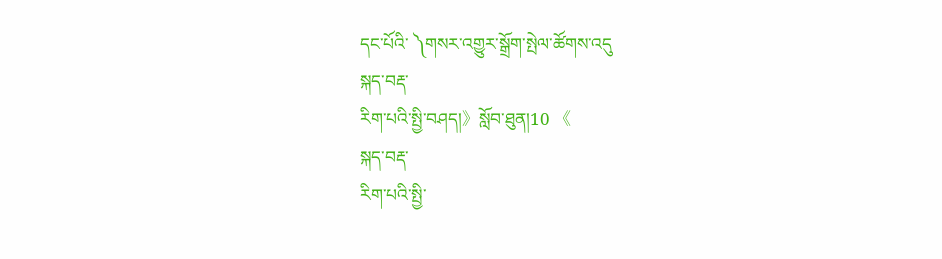དང་པོའི་ ༽གསར་འགྱུར་སྒྲོག་སྤེལ་ཚོགས་འདུ
སྐད་བརྡ་
རིག་པའི་སྤྱི་བཤད།》སློབ་ཐུན།10 《
སྐད་བརྡ་
རིག་པའི་སྤྱི་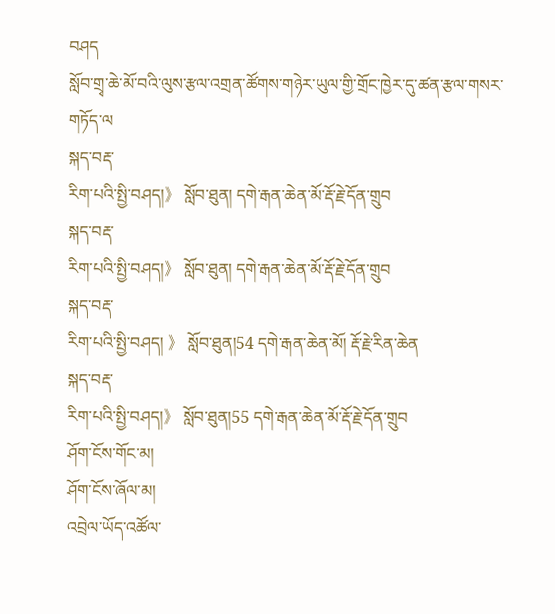བཤད
སློབ་གྲྭ་ཆེ་མོ་བའི་ལུས་རྩལ་འགྲན་ཚོགས་གཉེར་ཡུལ་གྱི་གྲོང་ཁྱེར་དུ་ཚན་རྩལ་གསར་གཏོད་ལ
སྐད་བརྡ་
རིག་པའི་སྤྱི་བཤད།》 སློབ་ཐུན། དགེ་རྒན་ཆེན་མོ་རྡོ་རྗེ་དོན་གྲུབ
སྐད་བརྡ་
རིག་པའི་སྤྱི་བཤད།》 སློབ་ཐུན། དགེ་རྒན་ཆེན་མོ་རྡོ་རྗེ་དོན་གྲུབ
སྐད་བརྡ་
རིག་པའི་སྤྱི་བཤད། 》 སློབ་ཐུན།54 དགེ་རྒན་ཆེན་མོ། རྡོ་རྗེ་རིན་ཆེན
སྐད་བརྡ་
རིག་པའི་སྤྱི་བཤད།》 སློབ་ཐུན།55 དགེ་རྒན་ཆེན་མོ་རྡོ་རྗེ་དོན་གྲུབ
ཤོག་ངོས་གོང་མ།
ཤོག་ངོས་ཞོལ་མ།
འབྲེལ་ཡོད་འཚོལ་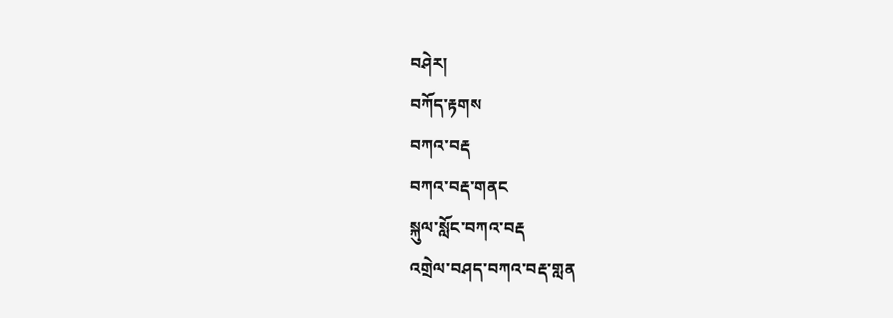བཤེར།
བཀོད་རྟགས
བཀའ་བརྡ
བཀའ་བརྡ་གནང
སྐུལ་སློང་བཀའ་བརྡ
འགྲེལ་བཤད་བཀའ་བརྡ་གླན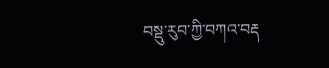བསྡུ་རུབ་ཀྱི་བཀའ་བརྡ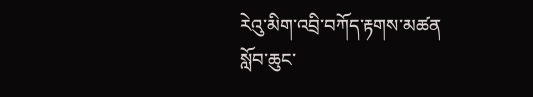རེའུ་མིག་འབྲི་བཀོད་རྟགས་མཚན
སློབ་ཆུང་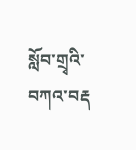སློབ་གྲྭའི་བཀའ་བརྡ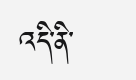འདི་ནི་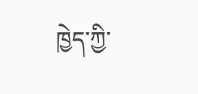ཁྱེད་ཀྱི་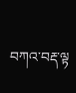བཀའ་བརྡ་ལྟ